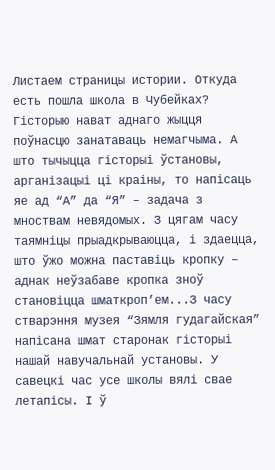Листаем страницы истории. Откуда есть пошла школа в Чубейках?
Гісторыю нават аднаго жыцця поўнасцю занатаваць немагчыма. А што тычыцца гісторыі ўстановы, арганізацыі ці краіны, то напісаць яе ад “А” да “Я” – задача з мноствам невядомых. З цягам часу таямніцы прыадкрываюцца, і здаецца, што ўжо можна паставіць кропку – аднак неўзабаве кропка зноў становіцца шматкроп’ем...З часу стварэння музея “Зямля гудагайская” напісана шмат старонак гісторыі нашай навучальнай установы. У савецкі час усе школы вялі свае летапісы. І ў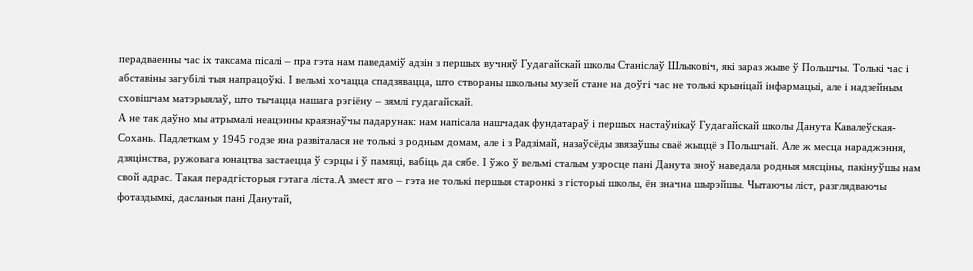перадваенны час іх таксама пісалі – пра гэта нам паведаміў адзін з першых вучняў Гудагайскай школы Станіслаў Шлыковіч, які зараз жыве ў Польшчы. Толькі час і абставіны загубілі тыя напрацоўкі. І вельмі хочацца спадзявацца, што створаны школьны музей стане на доўгі час не толькі крыніцай інфармацыі, але і надзейным сховішчам матэрыялаў, што тычацца нашага рэгіёну – зямлі гудагайскай.
А не так даўно мы атрымалі неацэнны краязнаўчы падарунак: нам напісала нашчадак фундатараў і першых настаўнікаў Гудагайскай школы Данута Кавалеўская-Сохань. Падлеткам у 1945 годзе яна развіталася не толькі з родным домам, але і з Радзімай, назаўсёды звязаўшы сваё жыццё з Польшчай. Але ж месца нараджэння, дзяцінства, ружовага юнацтва застаецца ў сэрцы і ў памяці, вабіць да сябе. І ўжо ў вельмі сталым узросце пані Данута зноў наведала родныя мясціны, пакінуўшы нам свой адрас. Такая перадгісторыя гэтага ліста.А змест яго – гэта не толькі першыя старонкі з гісторыі школы, ён значна шырэйшы. Чытаючы ліст, разглядваючы фотаздымкі, дасланыя пані Данутай,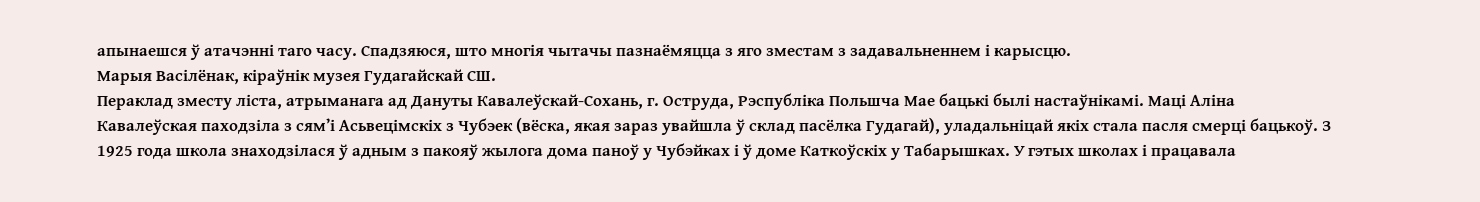апынаешся ў атачэнні таго часу. Спадзяюся, што многія чытачы пазнаёмяцца з яго зместам з задавальненнем і карысцю.
Марыя Васілёнак, кіраўнік музея Гудагайскай СШ.
Пераклад зместу ліста, атрыманага ад Дануты Кавалеўскай-Сохань, г. Оструда, Рэспубліка Польшча Мае бацькі былі настаўнікамі. Маці Аліна Кавалеўская паходзіла з сям’і Асьвецімскіх з Чубэек (вёска, якая зараз увайшла ў склад пасёлка Гудагай), уладальніцай якіх стала пасля смерці бацькоў. З 1925 года школа знаходзілася ў адным з пакояў жылога дома паноў у Чубэйках і ў доме Каткоўскіх у Табарышках. У гэтых школах і працавала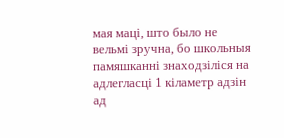мая маці, што было не вельмі зручна, бо школьныя памяшканні знаходзіліся на адлегласці 1 кіламетр адзін ад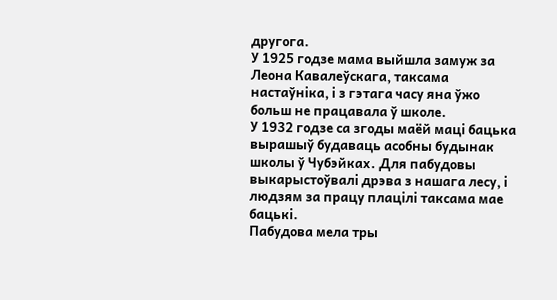другога.
У 1925 годзе мама выйшла замуж за Леона Кавалеўскага, таксама настаўніка, і з гэтага часу яна ўжо больш не працавала ў школе.
У 1932 годзе са згоды маёй маці бацька вырашыў будаваць асобны будынак школы ў Чубэйках. Для пабудовы выкарыстоўвалі дрэва з нашага лесу, і людзям за працу плацілі таксама мае бацькі.
Пабудова мела тры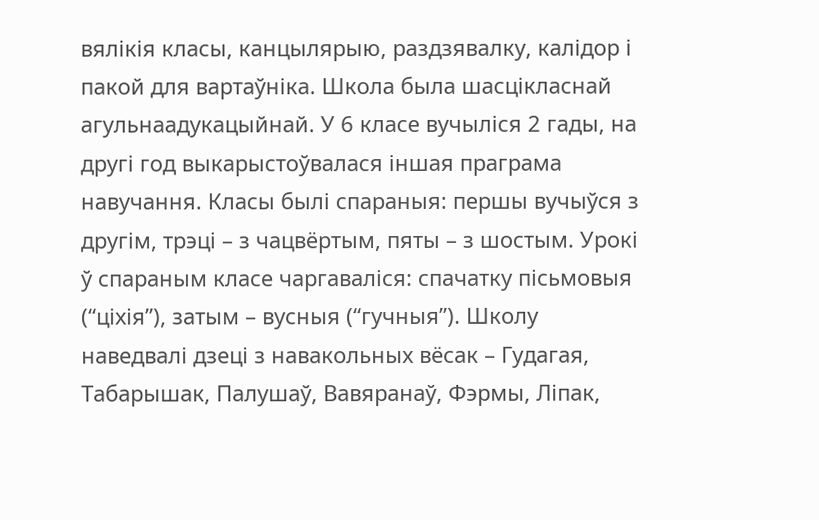вялікія класы, канцылярыю, раздзявалку, калідор і пакой для вартаўніка. Школа была шасцікласнай агульнаадукацыйнай. У 6 класе вучыліся 2 гады, на другі год выкарыстоўвалася іншая праграма навучання. Класы былі спараныя: першы вучыўся з другім, трэці – з чацвёртым, пяты – з шостым. Урокі ў спараным класе чаргаваліся: спачатку пісьмовыя (“ціхія”), затым – вусныя (“гучныя”). Школу наведвалі дзеці з навакольных вёсак – Гудагая, Табарышак, Палушаў, Вавяранаў, Фэрмы, Ліпак,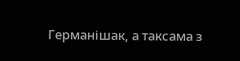Германішак, а таксама з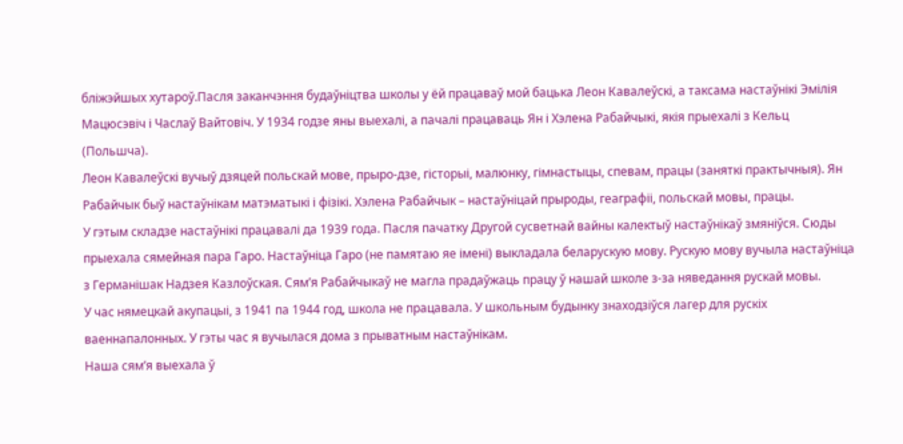бліжэйшых хутароў.Пасля заканчэння будаўніцтва школы у ёй працаваў мой бацька Леон Кавалеўскі, а таксама настаўнікі Эмілія Мацюсэвіч і Часлаў Вайтовіч. У 1934 годзе яны выехалі, а пачалі працаваць Ян і Хэлена Рабайчыкі, якія прыехалі з Кельц (Польшча).
Леон Кавалеўскі вучыў дзяцей польскай мове, прыро-дзе, гісторыі, малюнку, гімнастыцы, спевам, працы (заняткі практычныя). Ян Рабайчык быў настаўнікам матэматыкі і фізікі. Хэлена Рабайчык – настаўніцай прыроды, геаграфіі, польскай мовы, працы.
У гэтым складзе настаўнікі працавалі да 1939 года. Пасля пачатку Другой сусветнай вайны калектыў настаўнікаў змяніўся. Сюды прыехала сямейная пара Гаро. Настаўніца Гаро (не памятаю яе імені) выкладала беларускую мову. Рускую мову вучыла настаўніца з Германішак Надзея Казлоўская. Сям’я Рабайчыкаў не магла прадаўжаць працу ў нашай школе з-за няведання рускай мовы.
У час нямецкай акупацыі, з 1941 па 1944 год, школа не працавала. У школьным будынку знаходзіўся лагер для рускіх ваеннапалонных. У гэты час я вучылася дома з прыватным настаўнікам.
Наша сям’я выехала ў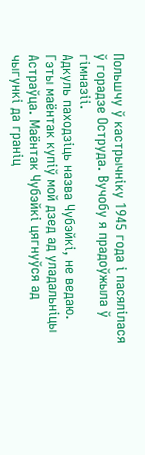Польшчу ў кастрычніку 1945 года і пасялілася ў горадзе Оструда. Вучобу я прадоўжыла ў гімназіі.
Адкуль паходзіць назва Чубэйкі, не ведаю. Гэты маёнтак купіў мой дзед ад уладальніцы Астраўца. Маёнтак Чубэйкі цягнуўся ад чыгункі да граніц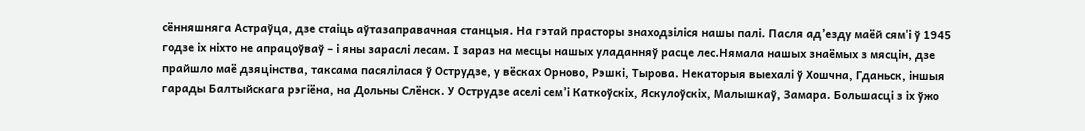сённяшняга Астраўца, дзе стаіць аўтазаправачная станцыя. На гэтай прасторы знаходзіліся нашы палі. Пасля ад’езду маёй сям'і ў 1945 годзе іх ніхто не апрацоўваў – і яны зараслі лесам. І зараз на месцы нашых уладанняў расце лес.Нямала нашых знаёмых з мясцін, дзе прайшло маё дзяцінства, таксама пасялілася ў Острудзе, у вёсках Орново, Рэшкі, Тырова. Некаторыя выехалі ў Хошчна, Гданьск, іншыя гарады Балтыйскага рэгіёна, на Дольны Слёнск. У Острудзе аселі сем’і Каткоўскіх, Яскулоўскіх, Малышкаў, Замара. Большасці з іх ўжо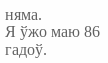няма.
Я ўжо маю 86 гадоў.